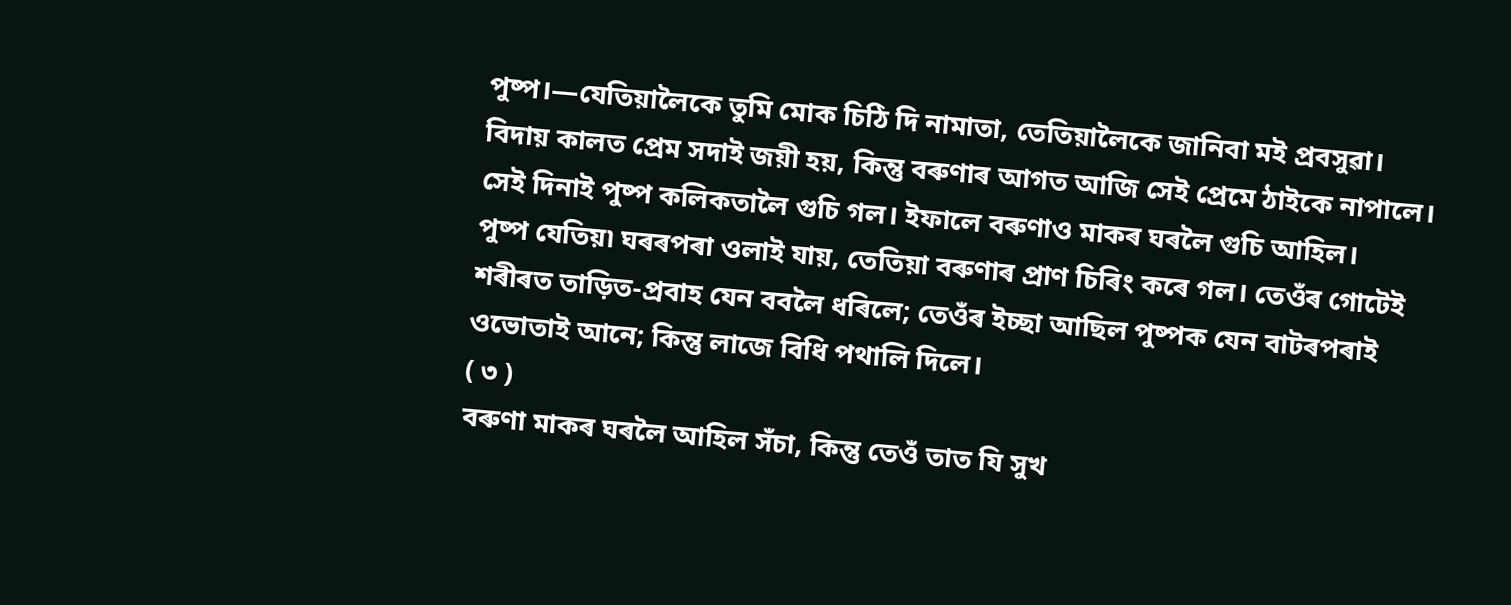পুষ্প।—যেতিয়ালৈকে তুমি মোক চিঠি দি নামাতা, তেতিয়ালৈকে জানিবা মই প্ৰবসুৱা।
বিদায় কালত প্ৰেম সদাই জয়ী হয়, কিন্তু বৰুণাৰ আগত আজি সেই প্ৰেমে ঠাইকে নাপালে। সেই দিনাই পুষ্প কলিকতালৈ গুচি গল। ইফালে বৰুণাও মাকৰ ঘৰলৈ গুচি আহিল।
পুষ্প যেতিয়৷ ঘৰৰপৰা ওলাই যায়, তেতিয়া বৰুণাৰ প্ৰাণ চিৰিং কৰে গল। তেওঁৰ গোটেই শৰীৰত তাড়িত-প্ৰবাহ যেন ববলৈ ধৰিলে; তেওঁৰ ইচ্ছা আছিল পুষ্পক যেন বাটৰপৰাই ওভোতাই আনে; কিন্তু লাজে বিধি পথালি দিলে।
( ৩ )
বৰুণা মাকৰ ঘৰলৈ আহিল সঁচা, কিন্তু তেওঁ তাত যি সুখ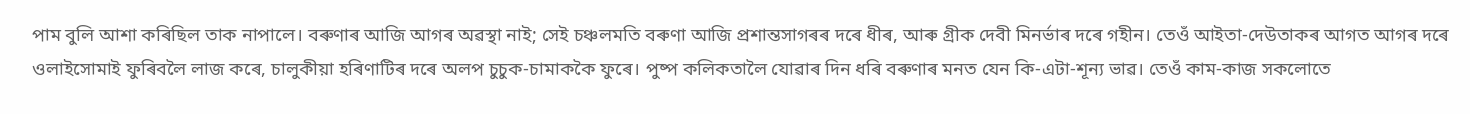পাম বুলি আশা কৰিছিল তাক নাপালে। বৰুণাৰ আজি আগৰ অৱস্থা নাই; সেই চঞ্চলমতি বৰুণা আজি প্ৰশান্তসাগৰৰ দৰে ধীৰ, আৰু গ্ৰীক দেবী মিনৰ্ভাৰ দৰে গহীন। তেওঁ আইতা-দেউতাকৰ আগত আগৰ দৰে ওলাইসোমাই ফুৰিবলৈ লাজ কৰে, চালুকীয়া হৰিণাটিৰ দৰে অলপ চুচুক-চামাককৈ ফুৰে। পুষ্প কলিকতালৈ যোৱাৰ দিন ধৰি বৰুণাৰ মনত যেন কি-এটা-শূন্য ভাৱ। তেওঁ কাম-কাজ সকলোতে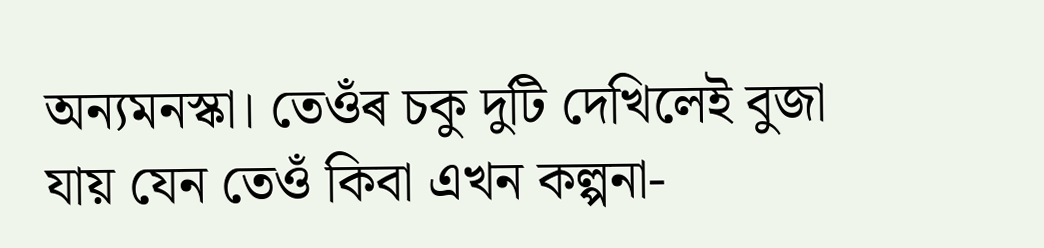অন্যমনস্কা। তেওঁৰ চকু দুটি দেখিলেই বুজা যায় যেন তেওঁ কিবা এখন কল্পনা-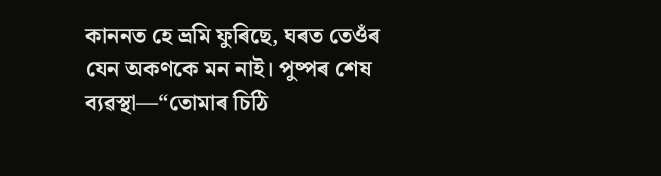কাননত হে ভ্ৰমি ফুৰিছে, ঘৰত তেওঁৰ যেন অকণকে মন নাই। পুষ্পৰ শেষ ব্যৱস্থা—“তোমাৰ চিঠি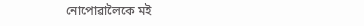নোপোৱালৈকে মই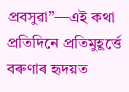প্ৰবসুৱা”—এই কথা প্ৰতিদিনে প্ৰতিমুহূৰ্ত্তে বৰুণাৰ হৃদয়ত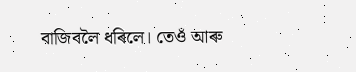বাজিবলৈ ধৰিলে। তেওঁ আৰু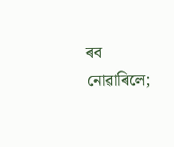ৰব নোৱাৰিলে;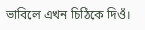ভাবিলে এখন চিঠিকে দিওঁ।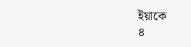ইয়াকে
৪